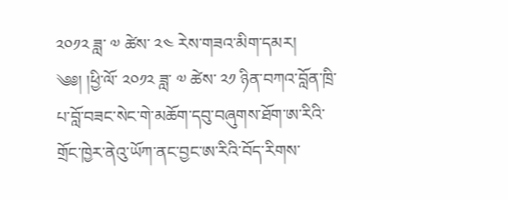༢༠༡༢ ཟླ་ ༧ ཚེས་ ༢༤ རེས་གཟའ་མིག་དམར།
༄༅། །ཕྱི་ལོ་ ༢༠༡༢ ཟླ་ ༧ ཚེས་ ༢༡ ཉིན་བཀའ་བློན་ཁྲི་པ་བློ་བཟང་སེང་གེ་མཆོག་དབུ་བཞུགས་ཐོག་ཨ་རིའི་གྲོང་ཁྱེར་ནེའུ་ཡོཀ་ནང་བྱང་ཨ་རིའི་བོད་རིགས་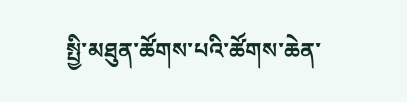སྤྱི་མཐུན་ཚོགས་པའི་ཚོགས་ཆེན་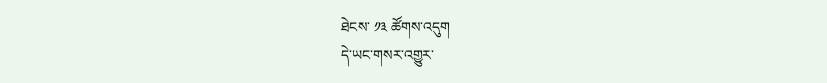ཐེངས་ ༡༣ ཚོགས་འདུག
དེ་ཡང་གསར་འགྱུར་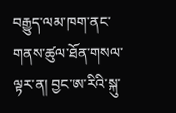བརྒྱུད་ལམ་ཁག་ནང་གནས་ཚུལ་ཐོན་གསལ་ལྟར་ན། བྱང་ཨ་རིའི་སྐུ་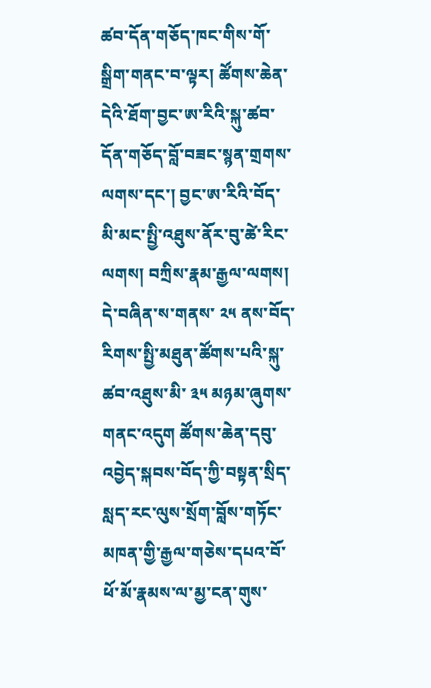ཚབ་དོན་གཅོད་ཁང་གིས་གོ་སྒྲིག་གནང་བ་ལྟར། ཚོགས་ཆེན་དེའི་ཐོག་བྱང་ཨ་རིའི་སྐུ་ཚབ་དོན་གཅོད་བློ་བཟང་སྙན་གྲགས་ལགས་དང་། བྱང་ཨ་རིའི་བོད་མི་མང་སྤྱི་འཐུས་ནོར་བུ་ཚེ་རིང་ལགས། བཀྲིས་རྣམ་རྒྱལ་ལགས། དེ་བཞིན་ས་གནས་ ༢༥ ནས་བོད་རིགས་སྤྱི་མཐུན་ཚོགས་པའི་སྐུ་ཚབ་འཐུས་མི་ ༣༥ མཉམ་ཞུགས་གནང་འདུག ཚོགས་ཆེན་དབུ་འབྱེད་སྐབས་བོད་ཀྱི་བསྟན་སྲིད་སླད་རང་ལུས་སྲོག་བློས་གཏོང་མཁན་གྱི་རྒྱལ་གཅེས་དཔའ་བོ་ཕོ་མོ་རྣམས་ལ་མྱ་ངན་གུས་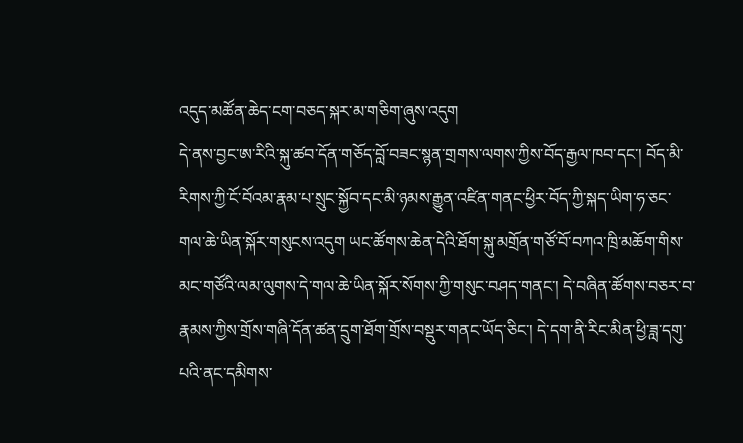འདུད་མཚོན་ཆེད་ངག་བཅད་སྐར་མ་གཅིག་ཞུས་འདུག
དེ་ནས་བྱང་ཨ་རིའི་སྐུ་ཚབ་དོན་གཅོད་བློ་བཟང་སྙན་གྲགས་ལགས་ཀྱིས་བོད་རྒྱལ་ཁབ་དང་། བོད་མི་རིགས་ཀྱི་ངོ་བོའམ་རྣམ་པ་སྲུང་སྐྱོབ་དང་མི་ཉམས་རྒྱུན་འཛིན་གནང་ཕྱིར་བོད་ཀྱི་སྐད་ཡིག་ཧ་ཅང་གལ་ཆེ་ཡིན་སྐོར་གསུངས་འདུག ཡང་ཚོགས་ཆེན་དེའི་ཐོག་སྐུ་མགྲོན་གཙོ་བོ་བཀའ་ཁྲི་མཆོག་གིས་མང་གཙོའི་ལམ་ལུགས་དེ་གལ་ཆེ་ཡིན་སྐོར་སོགས་ཀྱི་གསུང་བཤད་གནང་། དེ་བཞིན་ཚོགས་བཅར་བ་རྣམས་ཀྱིས་གྲོས་གཞི་དོན་ཚན་དྲུག་ཐོག་གྲོས་བསྡུར་གནང་ཡོད་ཅིང་། དེ་དག་ནི་རིང་མིན་ཕྱི་ཟླ་དགུ་པའི་ནང་དམིགས་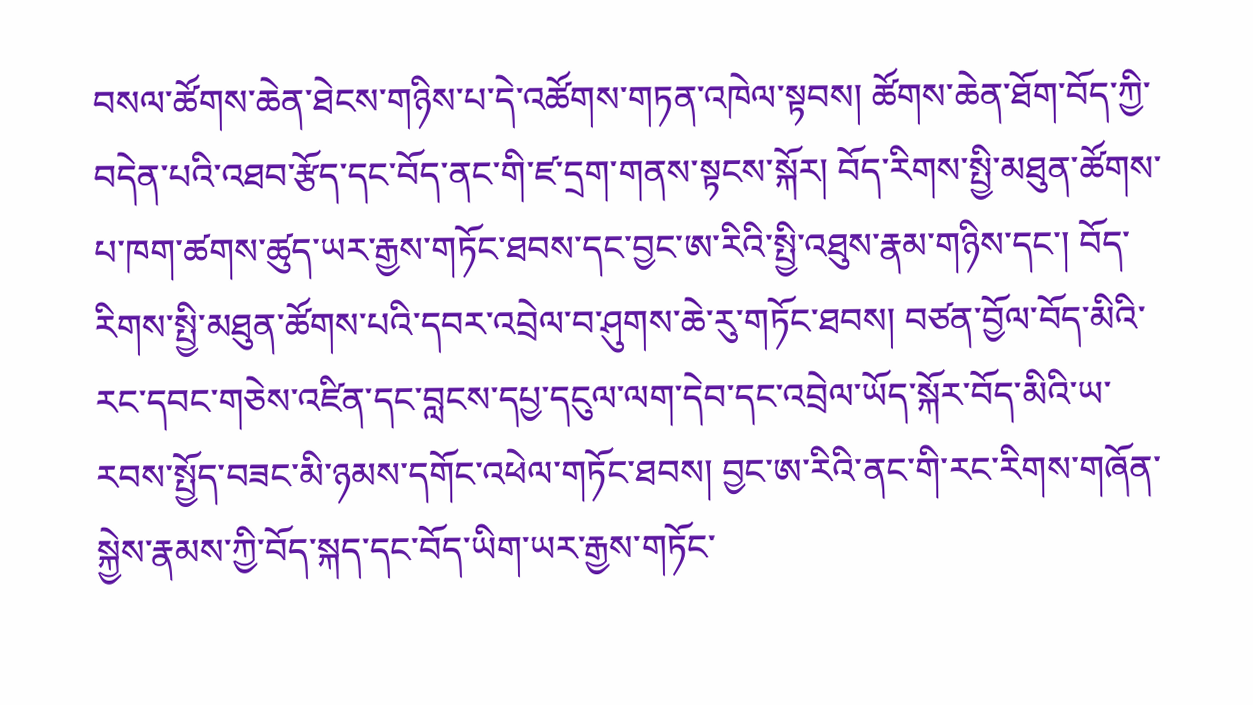བསལ་ཚོགས་ཆེན་ཐེངས་གཉིས་པ་དེ་འཚོགས་གཏན་འཁེལ་སྟབས། ཚོགས་ཆེན་ཐོག་བོད་ཀྱི་བདེན་པའི་འཐབ་རྩོད་དང་བོད་ནང་གི་ཛ་དྲག་གནས་སྟངས་སྐོར། བོད་རིགས་སྤྱི་མཐུན་ཚོགས་པ་ཁག་ཚགས་ཚུད་ཡར་རྒྱས་གཏོང་ཐབས་དང་བྱང་ཨ་རིའི་སྤྱི་འཐུས་རྣམ་གཉིས་དང་། བོད་རིགས་སྤྱི་མཐུན་ཚོགས་པའི་དབར་འབྲེལ་བ་ཤུགས་ཆེ་རུ་གཏོང་ཐབས། བཙན་བྱོལ་བོད་མིའི་རང་དབང་གཅེས་འཛིན་དང་བླངས་དཔྱ་དངུལ་ལག་དེབ་དང་འབྲེལ་ཡོད་སྐོར་བོད་མིའི་ཡ་རབས་སྤྱོད་བཟང་མི་ཉམས་དགོང་འཕེལ་གཏོང་ཐབས། བྱང་ཨ་རིའི་ནང་གི་རང་རིགས་གཞོན་སྐྱེས་རྣམས་ཀྱི་བོད་སྐད་དང་བོད་ཡིག་ཡར་རྒྱས་གཏོང་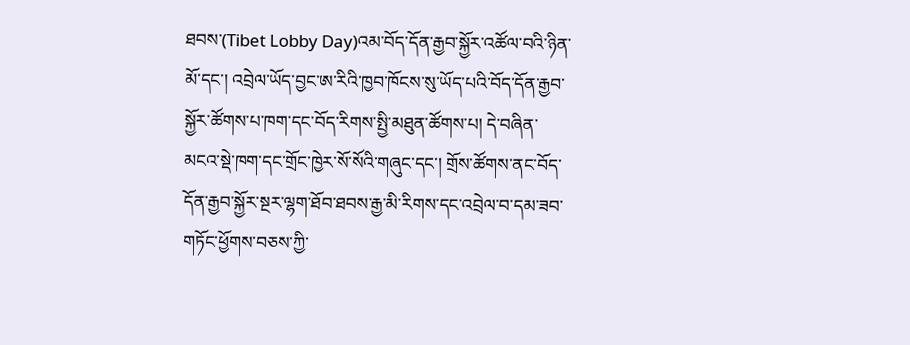ཐབས་(Tibet Lobby Day)འམ་བོད་དོན་རྒྱབ་སྐྱོར་འཚོལ་བའི་ཉིན་མོ་དང་། འབྲེལ་ཡོད་བྱང་ཨ་རིའི་ཁྱབ་ཁོངས་སུ་ཡོད་པའི་བོད་དོན་རྒྱབ་སྐྱོར་ཚོགས་པ་ཁག་དང་བོད་རིགས་སྤྱི་མཐུན་ཚོགས་པ། དེ་བཞིན་མངའ་སྡེ་ཁག་དང་གྲོང་ཁྱེར་སོ་སོའི་གཞུང་དང་། གྲོས་ཚོགས་ནང་བོད་དོན་རྒྱབ་སྐྱོར་སྔར་ལྷག་ཐོབ་ཐབས་རྒྱ་མི་རིགས་དང་འབྲེལ་བ་དམ་ཟབ་གཏོང་ཕྱོགས་བཅས་ཀྱི་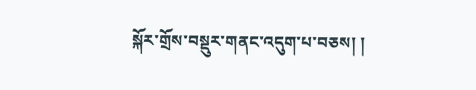སྐོར་གྲོས་བསྡུར་གནང་འདུག་པ་བཅས། །